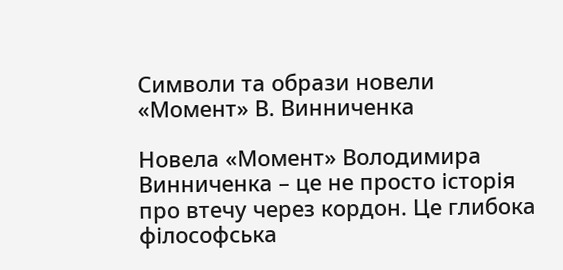Символи та образи новели «Момент» В. Винниченка

Новела «Момент» Володимира Винниченка – це не просто історія про втечу через кордон. Це глибока філософська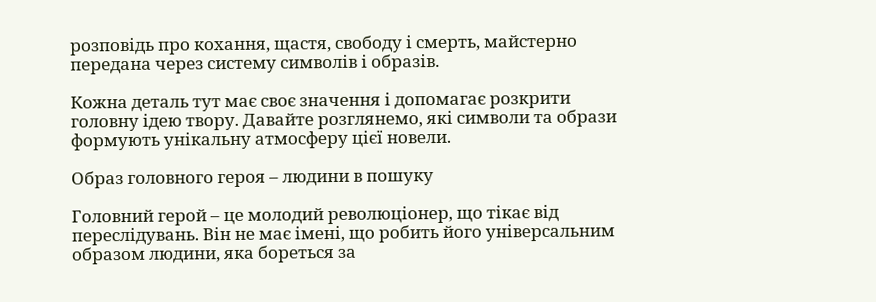розповідь про кохання, щастя, свободу і смерть, майстерно передана через систему символів і образів.

Кожна деталь тут має своє значення і допомагає розкрити головну ідею твору. Давайте розглянемо, які символи та образи формують унікальну атмосферу цієї новели.

Образ головного героя – людини в пошуку

Головний герой – це молодий революціонер, що тікає від переслідувань. Він не має імені, що робить його універсальним образом людини, яка бореться за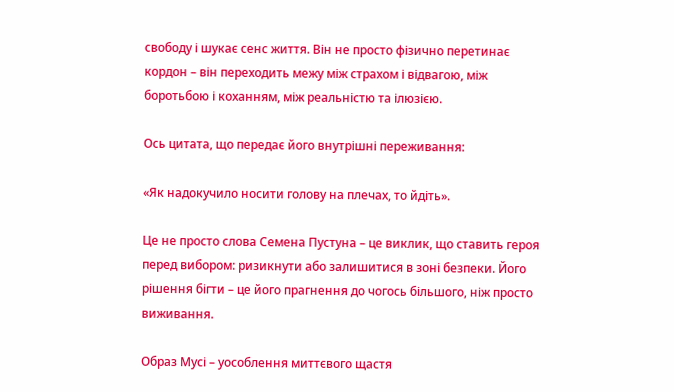свободу і шукає сенс життя. Він не просто фізично перетинає кордон – він переходить межу між страхом і відвагою, між боротьбою і коханням, між реальністю та ілюзією.

Ось цитата, що передає його внутрішні переживання:

«Як надокучило носити голову на плечах, то йдіть».

Це не просто слова Семена Пустуна – це виклик, що ставить героя перед вибором: ризикнути або залишитися в зоні безпеки. Його рішення бігти – це його прагнення до чогось більшого, ніж просто виживання.

Образ Мусі – уособлення миттєвого щастя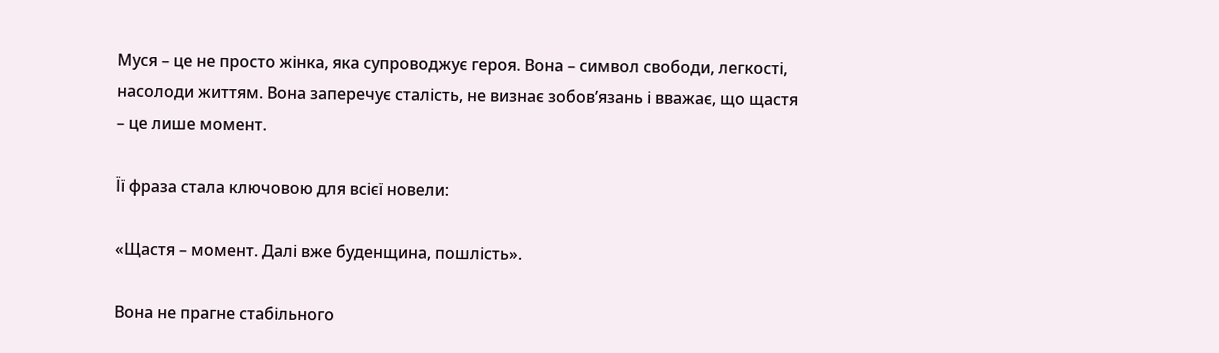Муся – це не просто жінка, яка супроводжує героя. Вона – символ свободи, легкості, насолоди життям. Вона заперечує сталість, не визнає зобов’язань і вважає, що щастя – це лише момент.

Її фраза стала ключовою для всієї новели:

«Щастя – момент. Далі вже буденщина, пошлість».

Вона не прагне стабільного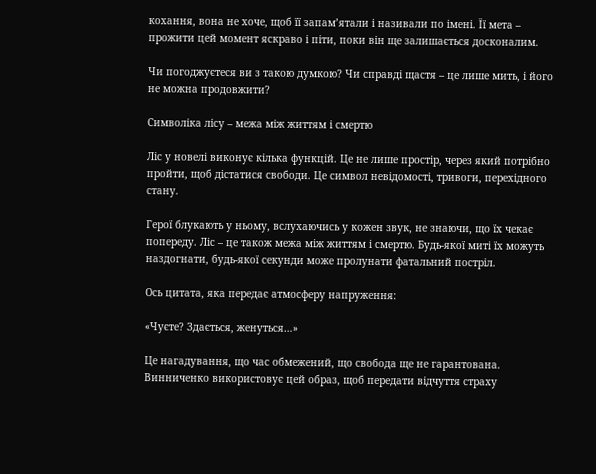кохання, вона не хоче, щоб її запам’ятали і називали по імені. Її мета – прожити цей момент яскраво і піти, поки він ще залишається досконалим.

Чи погоджуєтеся ви з такою думкою? Чи справді щастя – це лише мить, і його не можна продовжити?

Символіка лісу – межа між життям і смертю

Ліс у новелі виконує кілька функцій. Це не лише простір, через який потрібно пройти, щоб дістатися свободи. Це символ невідомості, тривоги, перехідного стану.

Герої блукають у ньому, вслухаючись у кожен звук, не знаючи, що їх чекає попереду. Ліс – це також межа між життям і смертю. Будь-якої миті їх можуть наздогнати, будь-якої секунди може пролунати фатальний постріл.

Ось цитата, яка передає атмосферу напруження:

«Чуєте? Здається, женуться…»

Це нагадування, що час обмежений, що свобода ще не гарантована. Винниченко використовує цей образ, щоб передати відчуття страху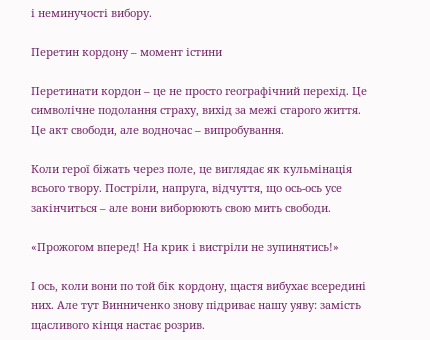і неминучості вибору.

Перетин кордону – момент істини

Перетинати кордон – це не просто географічний перехід. Це символічне подолання страху, вихід за межі старого життя. Це акт свободи, але водночас – випробування.

Коли герої біжать через поле, це виглядає як кульмінація всього твору. Постріли, напруга, відчуття, що ось-ось усе закінчиться – але вони виборюють свою мить свободи.

«Прожогом вперед! На крик і вистріли не зупинятись!»

І ось, коли вони по той бік кордону, щастя вибухає всередині них. Але тут Винниченко знову підриває нашу уяву: замість щасливого кінця настає розрив.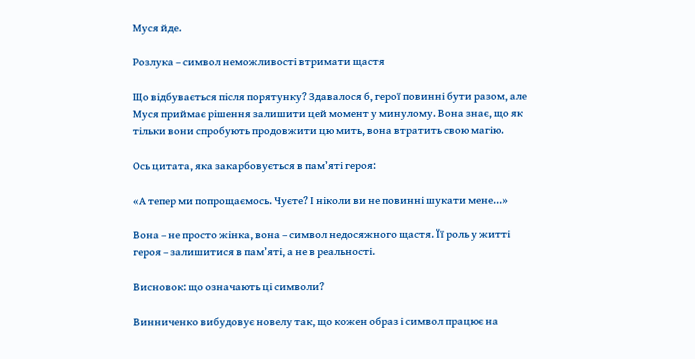Муся йде.

Розлука – символ неможливості втримати щастя

Що відбувається після порятунку? Здавалося б, герої повинні бути разом, але Муся приймає рішення залишити цей момент у минулому. Вона знає, що як тільки вони спробують продовжити цю мить, вона втратить свою магію.

Ось цитата, яка закарбовується в пам’яті героя:

«А тепер ми попрощаємось. Чуєте? І ніколи ви не повинні шукати мене…»

Вона – не просто жінка, вона – символ недосяжного щастя. Її роль у житті героя – залишитися в пам’яті, а не в реальності.

Висновок: що означають ці символи?

Винниченко вибудовує новелу так, що кожен образ і символ працює на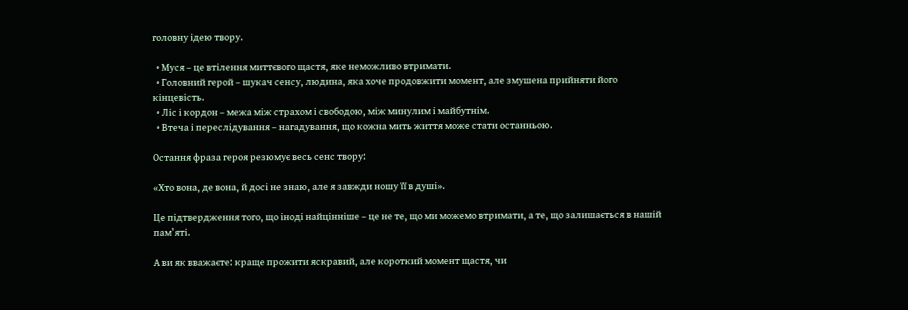головну ідею твору.

  • Муся – це втілення миттєвого щастя, яке неможливо втримати.
  • Головний герой – шукач сенсу, людина, яка хоче продовжити момент, але змушена прийняти його кінцевість.
  • Ліс і кордон – межа між страхом і свободою, між минулим і майбутнім.
  • Втеча і переслідування – нагадування, що кожна мить життя може стати останньою.

Остання фраза героя резюмує весь сенс твору:

«Хто вона, де вона, й досі не знаю, але я завжди ношу її в душі».

Це підтвердження того, що іноді найцінніше – це не те, що ми можемо втримати, а те, що залишається в нашій пам’яті.

А ви як вважаєте: краще прожити яскравий, але короткий момент щастя, чи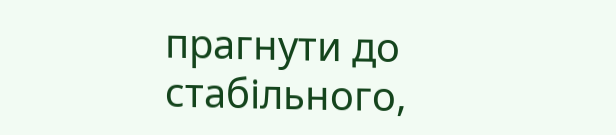прагнути до стабільного,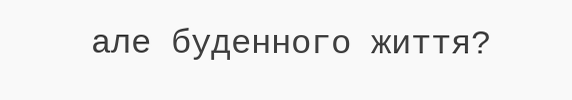але буденного життя?